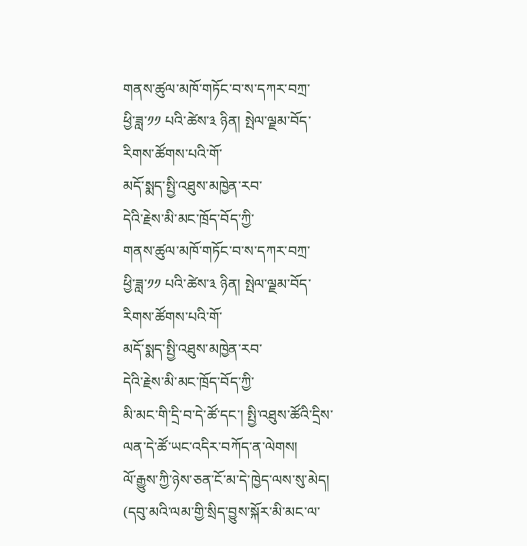གནས་ཚུལ་མཁོ་གཏོང་བ་ས་དཀར་བཀྲ་
ཕྱི་ཟླ་༡༡ པའི་ཚེས་༣ ཉིན། སྤེལ་ལྗམ་བོད་རིགས་ཚོགས་པའི་གོ་
མདོ་སྨད་སྤྱི་འཐུས་མཁྱེན་རབ་
དེའི་རྗེས་མི་མང་ཁྲོད་བོད་ཀྱི་
གནས་ཚུལ་མཁོ་གཏོང་བ་ས་དཀར་བཀྲ་
ཕྱི་ཟླ་༡༡ པའི་ཚེས་༣ ཉིན། སྤེལ་ལྗམ་བོད་རིགས་ཚོགས་པའི་གོ་
མདོ་སྨད་སྤྱི་འཐུས་མཁྱེན་རབ་
དེའི་རྗེས་མི་མང་ཁྲོད་བོད་ཀྱི་
མི་མང་གི་དྲི་བ་དེ་ཚོ་དང་། སྤྱི་འཐུས་ཚོའི་དྲིས་ལན་དེ་ཚོ་ཡང་འདིར་བཀོད་ན་ལེགས།
ལོ་རྒྱུས་ཀྱི་ཉེས་ཅན་ངོ་མ་དེ་ཁྱེད་ལས་སུ་མེད།
(དབུ་མའི་ལམ་གྱི་སྲིད་བྱུས་སྐོར་མི་མང་ལ་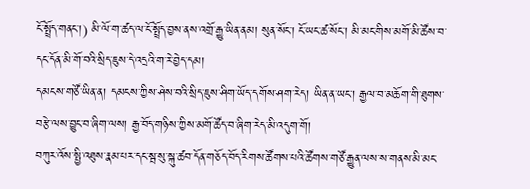ངོ་སྤྲོད་གནང་།) མི་ལོ་ག་ཚད་ལ་ངོ་སྤྲོད་བྱས་ནས་འགྲོ་རྒྱུ་ཡིན་ནམ། སུན་སོང་། ངོ་ཡང་ཚ་སོང་། མི་མང་གིས་མགོ་མི་ཚོས་བ་དང་དོན་མི་གོ་བའི་སྲིད་ཇུས་དེ་འདྲའི་ག་རེ་བྱེད་དམ།
དམངས་གཙོ་ཡིན་ན། དམངས་ཀྱིས་ཤེས་བའི་སྲིད་ཇུས་ཤིག་ཡོད་དགོས་ཤག་རེད། ཡིན་ན་ཡང་། རྒྱལ་བ་མཆོག་གི་ཐུགས་བརྩེ་ལས་བྱུང་བ་ཞིག་ལས། རྒྱ་བོད་གཉིས་ཀྱིས་མགོ་ཚོད་བ་ཞིག་རེད་མི་འདུག་གོ།
བཀུར་འོས་སྤྱི་འཐུས་རྣམ་པར་དང་སྦ་སུ་སྐུ་ཚབ་དོན་གཅོད་བོད་རིགས་ཚོགས་པའི་ཚོགས་གཙོ་རྒྱུན་ལས་ས་གནས་མི་མང་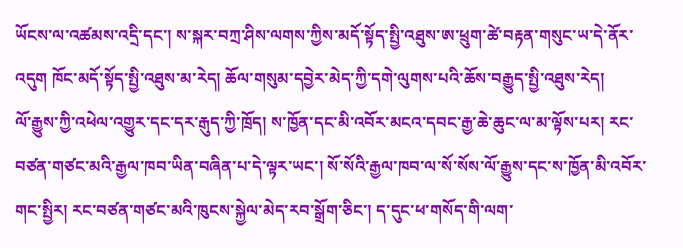ཡོངས་ལ་འཚམས་འདྲི་དང་། ས་སྐར་བཀྲ་ཤིས་ལགས་ཀྱིས་མདོ་སྟོད་སྤྱི་འཐུས་ཨ་ཕྲུག་ཚེ་བརྟན་གསུང་ཡ་དེ་ནོར་འདུག ཁོང་མདོ་སྟོད་སྤྱི་འཐུས་མ་རེད། ཆོལ་གསུམ་དབྱེར་མེད་ཀྱི་དགེ་ལུགས་པའི་ཆོས་བརྒྱུད་སྤྱི་འཐུས་རེད།
ལོ་རྒྱུས་ཀྱི་འཕེལ་འགྱུར་དང་དར་རྒུད་ཀྱི་ཁྲོད། ས་ཁྱོན་དང་མི་འབོར་མངའ་དབང་རྒྱ་ཆེ་ཆུང་ལ་མ་ལྟོས་པར། རང་བཙན་གཙང་མའི་རྒྱལ་ཁབ་ཡིན་བཞིན་པ་དེ་ལྟར་ཡང་། སོ་སོའི་རྒྱལ་ཁབ་ལ་སོ་སོས་ལོ་རྒྱུས་དང་ས་ཁྱོན་མི་འབོར་གང་སྤྱིར། རང་བཙན་གཙང་མའི་ཁུངས་སྐྱེལ་མེད་རབ་སྒྲོག་ཅིང་། ད་དུང་ཕ་གསོད་གི་ལག་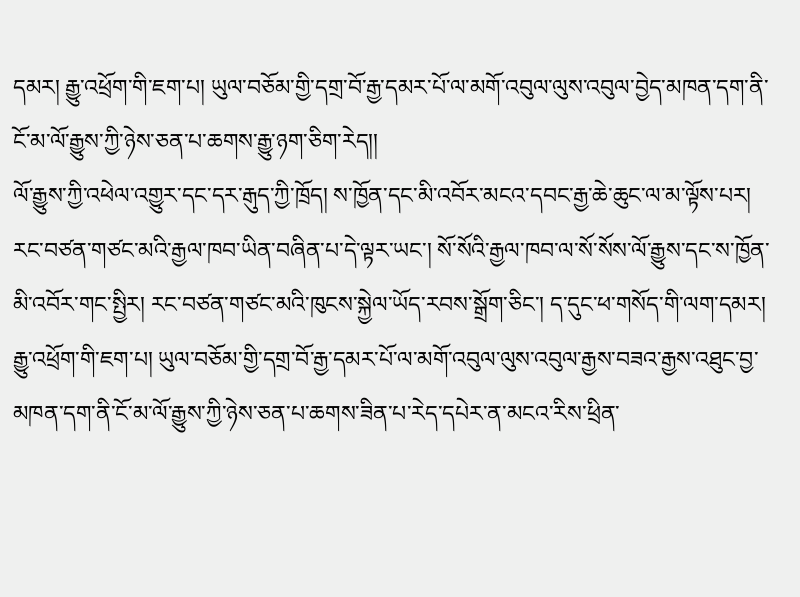དམར། རྒྱུ་འཕྲོག་གི་ཇག་པ། ཡུལ་བཅོམ་གྱི་དགྲ་བོ་རྒྱ་དམར་པོ་ལ་མགོ་འབུལ་ལུས་འབུལ་བྱེད་མཁན་དག་ནི་ངོ་མ་ལོ་རྒྱུས་ཀྱི་ཉེས་ཅན་པ་ཆགས་རྒྱུ་ཉག་ཅིག་རེད།།
ལོ་རྒྱུས་ཀྱི་འཕེལ་འགྱུར་དང་དར་རྒུད་ཀྱི་ཁྲོད། ས་ཁྱོན་དང་མི་འབོར་མངའ་དབང་རྒྱ་ཆེ་ཆུང་ལ་མ་ལྟོས་པར། རང་བཙན་གཙང་མའི་རྒྱལ་ཁབ་ཡིན་བཞིན་པ་དེ་ལྟར་ཡང་། སོ་སོའི་རྒྱལ་ཁབ་ལ་སོ་སོས་ལོ་རྒྱུས་དང་ས་ཁྱོན་མི་འབོར་གང་སྤྱིར། རང་བཙན་གཙང་མའི་ཁུངས་སྐྱེལ་ཡོད་རབས་སྒྲོག་ཅིང་། ད་དུང་ཕ་གསོད་གི་ལག་དམར། རྒྱུ་འཕྲོག་གི་ཇག་པ། ཡུལ་བཅོམ་གྱི་དགྲ་བོ་རྒྱ་དམར་པོ་ལ་མགོ་འབུལ་ལུས་འབུལ་རྒྱས་བཟའ་རྒྱས་འཐུང་བྱ་མཁན་དག་ནི་ངོ་མ་ལོ་རྒྱུས་ཀྱི་ཉེས་ཅན་པ་ཆགས་ཟིན་པ་རེད་དཔེར་ན་མངའ་རིས་ཕྲིན་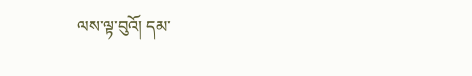ལས་ལྟ་བུའོ། དམ་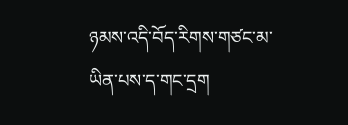ཉམས་འདི་བོད་རིགས་གཙང་མ་ཡིན་པས་ད་གང་དྲག